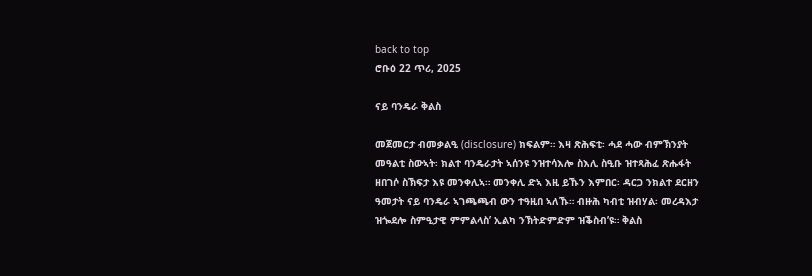back to top
ሮቡዕ 22 ጥሪ, 2025

ናይ ባንዴራ ቅልስ

መጀመርታ ብመቃልዒ (disclosure) ክፍልም። እዛ ጽሕፍቲ፡ ሓደ ሓው ብምኽንያት መዓልቲ ስውኣት፡ ክልተ ባንዴራታት ኣሰንዩ ንዝተሳእሎ ስእሊ ስዒቡ ዝተጻሕፈ ጽሑፋት ዘበገሶ ስኽፍታ እዩ መንቀሊኣ። መንቀሊ ድኣ እዚ ይኹን እምበር፡ ዳርጋ ንክልተ ደርዘን ዓመታት ናይ ባንዴራ ኣገጫጫብ ውን ተዓዚበ ኣለኹ። ብዙሕ ካብቲ ዝብሃል፡ መረዳእታ ዝጐደሎ ስምዒታዊ ምምልላስ’ ኢልካ ንኽትድምድም ዝቕስብ’ዩ። ቅልስ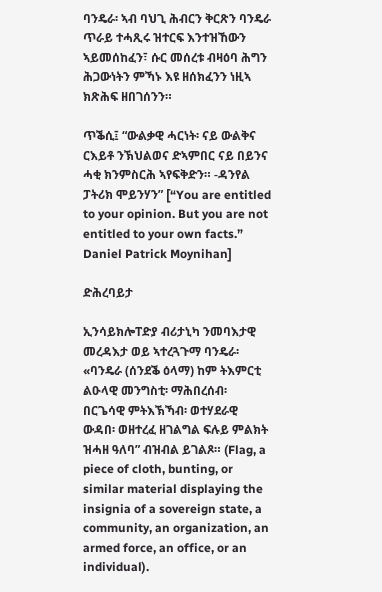ባንዴራ፡ ኣብ ባህጊ ሕብርን ቅርጽን ባንዴራ ጥራይ ተሓጺሩ ዝተርፍ እንተዝኸውን ኣይመሰከፈን፣ ሱር መሰረቱ ብዛዕባ ሕግን ሕጋውነትን ምኻኑ እዩ ዘሰክፈንን ነዚኣ ክጽሕፍ ዘበገሰንን።

ጥቕሲ፤ “ውልቃዊ ሓርነት፡ ናይ ውልቅና ርእይቶ ንኽህልወና ድኣምበር ናይ በይንና ሓቂ ክንምስርሕ ኣየፍቅድን። -ዳንየል ፓትሪክ ሞይንሃን” [“You are entitled to your opinion. But you are not entitled to your own facts.” Daniel Patrick Moynihan]

ድሕረባይታ

ኢንሳይክሎፐድያ ብሪታኒካ ንመባእታዊ መረዳእታ ወይ ኣተረጓጉማ ባንዴራ፡ «ባንዴራ (ሰንደቕ ዕላማ) ከም ትእምርቲ ልዑላዊ መንግስቲ፡ ማሕበረሰብ፡ በርጌሳዊ ምትእኽኻብ፡ ወተሃደራዊ ውዳበ፡ ወዘተረፈ ዘገልግል ፍሉይ ምልክት ዝሓዘ ዓለባ” ብዝብል ይገልጾ። (Flag, a piece of cloth, bunting, or similar material displaying the insignia of a sovereign state, a community, an organization, an armed force, an office, or an individual).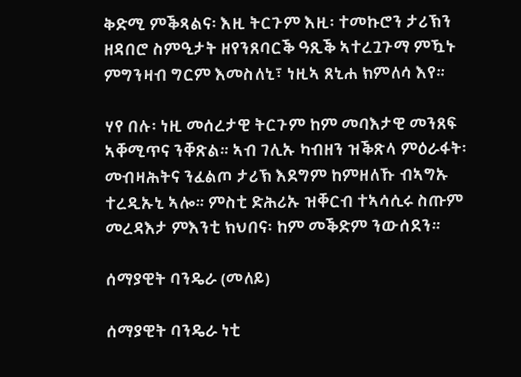ቅድሚ ምቕጻልና፡ እዚ ትርጉም እዚ፡ ተመኩሮን ታሪኽን ዘዳበሮ ስምዒታት ዘየንጸባርቕ ዓጺቕ ኣተረጓጉማ ምዃኑ ምግንዛብ ግርም እመስለኒ፣ ነዚኣ ጸኒሐ ክምለሳ እየ።

ሃየ በሉ፡ ነዚ መሰረታዊ ትርጉም ከም መባእታዊ መንጸፍ ኣቐሚጥና ንቐጽል። ኣብ ገሊኡ ካብዘን ዝቕጽላ ምዕራፋት፡ መብዛሕትና ንፈልጦ ታሪኽ እደግም ከምዘለኹ ብኣግኡ ተረዲኡኒ ኣሎ። ምስቲ ድሕሪኡ ዝቐርብ ተኣሳሲሩ ስጡም መረዳእታ ምእንቲ ክህበና፡ ከም መቕድም ንውሰደን።

ሰማያዊት ባንዴራ (መለይ)

ሰማያዊት ባንዴራ ነቲ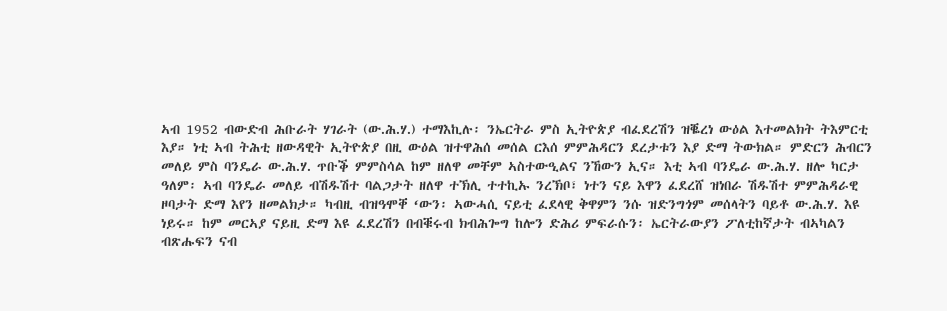ኣብ 1952 ብውድብ ሕቡራት ሃገራት (ው.ሕ.ሃ.) ተማእኪሉ፡ ንኤርትራ ምስ ኢትዮጵያ ብፈደረሽን ዝቘረነ ውዕል እተመልክት ትእምርቲ እያ። ነቲ ኣብ ትሕቲ ዘውዳዊት ኢትዮጵያ በዚ ውዕል ዝተዋሕሰ መሰል ርእሰ ምምሕዳርን ደረታቱን እያ ድማ ትውክል። ምድርን ሕብርን መለይ ምስ ባንዴራ ው.ሕ.ሃ. ጥቡቕ ምምስሳል ከም ዘለዋ መቸም ኣስተውዒልና ንኸውን ኢና። እቲ ኣብ ባንዴራ ው.ሕ.ሃ. ዘሎ ካርታ ዓለም፡ ኣብ ባንዴራ መለይ ብሽዱሽተ ባልጋታት ዘለዋ ተኽሊ ተተኪኡ ንረኽቦ፣ ነተን ናይ እዋን ፈደረሸ ዝነበራ ሽዱሽተ ምምሕዳራዊ ዞባታት ድማ እየን ዘመልክታ። ካብዚ ብዝዓሞቐ ‘ውን፡ ኣውሓሲ ናይቲ ፈደላዊ ቅዋምን ንሱ ዝድንግጎም መሰላትን ባይቶ ው.ሕ.ሃ. እዩ ነይሩ። ከም መርኣያ ናይዚ ድማ እዩ ፈደረሽን በብቑሩብ ክብሕጐግ ከሎን ድሕሪ ምፍራሱን፡ ኤርትራውያን ፖለቲከኛታት ብኣካልን ብጽሑፍን ናብ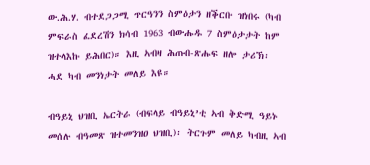ው.ሕ.ሃ. ብተደጋጋሚ ጥርዓንን ስምዕታን ዘቕርቡ ዝነበሩ (ካብ ምፍራስ ፈደረሽን ክሳብ 1963 ብውሑዱ 7 ስምዕታታት ከም ዝተላእኩ ይሕበር)። እዚ ኣብዛ ሕጡበ-ጽሑፍ ዘሎ ታሪኽ፡ ሓደ ካብ መንነታት መለይ እዩ።

ብዓይኒ ህዝቢ ኤርትራ (ብፍላይ ብዓይኒ’ቲ ኣብ ቅድሚ ዓይኑ መሰሉ ብዓመጽ ዝተመንዝዐ ህዝቢ)፡ ትርጉም መለይ ካብዚ ኣብ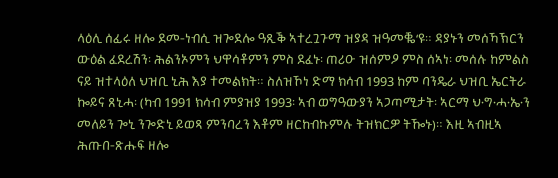ላዕሊ ሰፊሩ ዘሎ ደመ-ነብሲ ዝጐደሎ ዓጺቕ ኣተረጓጉማ ዝያዳ ዝዓመቘ‘ዩ። ዳያኑን መሰኻኽርን ውዕል ፈደረሽን፡ ሕልንኦምን ህዋሳቶምን ምስ ደፈኑ፡ ጠሪዑ ዝሰምዖ ምስ ሰኣነ፡ መሰሉ ከምልስ ናይ ዝተላዕለ ህዝቢ ኒሕ እያ ተመልክት። ስለዝኾነ ድማ ክሳብ 1993 ከም ባንዴራ ህዝቢ ኤርትራ ኰይና ጸኒሓ፡ (ካብ 1991 ክሳብ ምያዝያ 1993፡ ኣብ ወግዓውያን ኣጋጣሚታት፡ ኣርማ ህ·ግ·ሓ·ኤ·ን መለይን ጐኒ ንጐድኒ ይወጻ ምንባረን እቶም ዘርከብኩምሉ ትዝክርዎ ትዀኑ)። እዚ ኣብዚኣ ሕጡበ-ጽሑፍ ዘሎ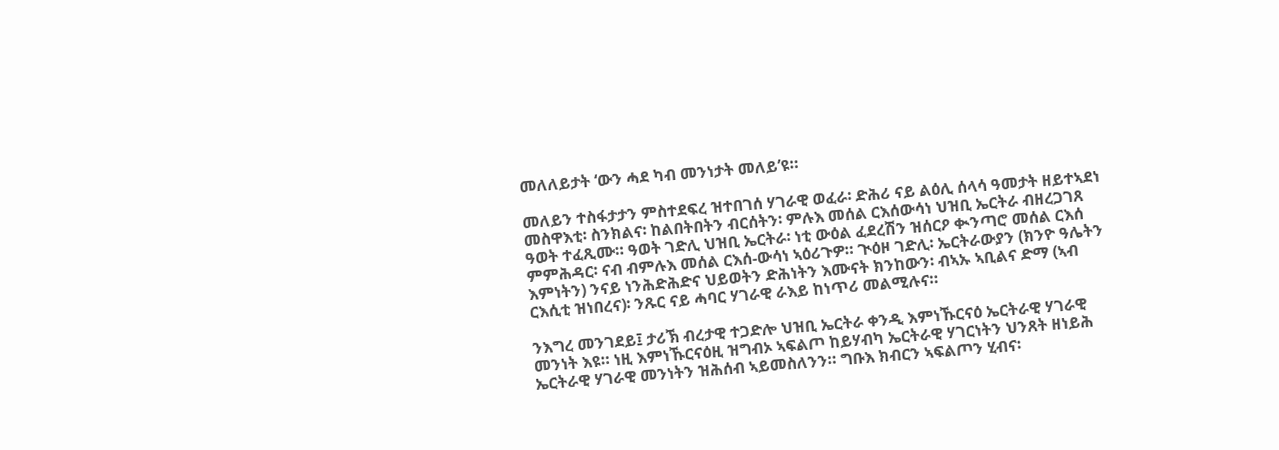መለለይታት ‘ውን ሓደ ካብ መንነታት መለይ’ዩ።

መለይን ተስፋታታን ምስተደፍረ ዝተበገሰ ሃገራዊ ወፈራ፡ ድሕሪ ናይ ልዕሊ ሰላሳ ዓመታት ዘይተኣደነ  መስዋእቲ፡ ስንክልና፡ ከልበትበትን ብርሰትን፡ ምሉእ መሰል ርእሰውሳነ ህዝቢ ኤርትራ ብዘረጋገጸ ዓወት ተፈጺሙ። ዓወት ገድሊ ህዝቢ ኤርትራ፡ ነቲ ውዕል ፈደረሽን ዝሰርዖ ቊንጣሮ መሰል ርእሰ ምምሕዳር፡ ናብ ብምሉእ መሰል ርእሰ-ውሳነ ኣዕሪጉዎ። ጒዕዞ ገድሊ፡ ኤርትራውያን (ክንዮ ዓሌትን እምነትን) ንናይ ነንሕድሕድና ህይወትን ድሕነትን እሙናት ክንከውን፡ ብኣኡ ኣቢልና ድማ (ኣብ ርእሲቲ ዝነበረና)፡ ንጹር ናይ ሓባር ሃገራዊ ራእይ ከነጥሪ መልሚሉና።

ንእግረ መንገደይ፤ ታሪኽ ብረታዊ ተጋድሎ ህዝቢ ኤርትራ ቀንዲ እምነኹርናዕ ኤርትራዊ ሃገራዊ መንነት እዩ። ነዚ እምነኹርናዕዚ ዝግብኦ ኣፍልጦ ከይሃብካ ኤርትራዊ ሃገርነትን ህንጸት ዘነይሕ ኤርትራዊ ሃገራዊ መንነትን ዝሕሰብ ኣይመስለንን። ግቡእ ክብርን ኣፍልጦን ሂብና፡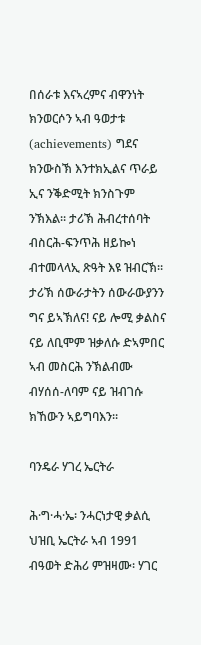በሰራቱ እናኣረምና ብዋንነት ክንወርሶን ኣብ ዓወታቱ (achievements) ግደና ክንውስኽ እንተክኢልና ጥራይ ኢና ንቕድሚት ክንስጉም ንኽእል። ታሪኽ ሕብረተሰባት ብስርሕ-ፍንጥሕ ዘይኰነ ብተመላላኢ ጽዓት እዩ ዝብርኽ። ታሪኽ ሰውራታትን ሰውራውያንን ግና ይኣኽለና! ናይ ሎሚ ቃልስና ናይ ለቢሞም ዝቃለሱ ድኣምበር ኣብ መስርሕ ንኽልብሙ ብሃሰሰ-ለባም ናይ ዝብገሱ ክኸውን ኣይግባእን።

ባንዴራ ሃገረ ኤርትራ

ሕ·ግ·ሓ·ኤ፡ ንሓርነታዊ ቃልሲ ህዝቢ ኤርትራ ኣብ 1991 ብዓወት ድሕሪ ምዝዛሙ፡ ሃገር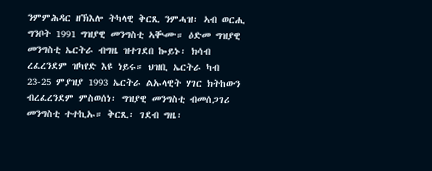ንምምሕዳር ዘኽእሎ ትካላዊ ቅርጺ ንምሓዝ፡ ኣብ ወርሒ ግንቦት 1991 ግዝያዊ መንግስቲ ኣቚሙ። ዕድመ ግዝያዊ መንግስቲ ኤርትራ ብግዜ ዝተገደበ ኰይኑ፡ ክሳብ ረፈረንደም ዝካየድ እዩ ነይሩ። ህዝቢ ኤርትራ ካብ 23-25 ምያዝያ 1993 ኤርትራ ልኡላዊት ሃገር ክትከውን ብረፈረንደም ምስወሰነ፡ ግዝያዊ መንግስቲ ብመሰጋገሪ መንግስቲ ተተኪኡ። ቅርጺ፡ ገደብ ግዜ፡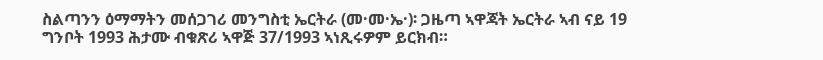ስልጣንን ዕማማትን መሰጋገሪ መንግስቲ ኤርትራ (መ·መ·ኤ·)፡ ጋዜጣ ኣዋጃት ኤርትራ ኣብ ናይ 19 ግንቦት 1993 ሕታሙ ብቁጽሪ ኣዋጅ 37/1993 ኣነጺሩዎም ይርክብ።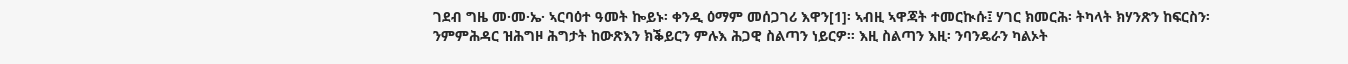ገደብ ግዜ መ·መ·ኤ· ኣርባዕተ ዓመት ኰይኑ፡ ቀንዲ ዕማም መሰጋገሪ እዋን[1]፡ ኣብዚ ኣዋጃት ተመርኲሱ፤ ሃገር ክመርሕ፡ ትካላት ክሃንጽን ከፍርስን፡ ንምምሕዳር ዝሕግዞ ሕግታት ከውጽእን ክቕይርን ምሉእ ሕጋዊ ስልጣን ነይርዎ። እዚ ስልጣን እዚ፡ ንባንዴራን ካልኦት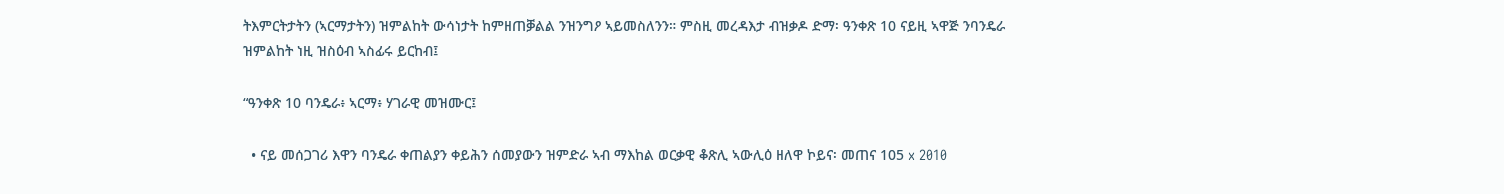ትእምርትታትን (ኣርማታትን) ዝምልከት ውሳነታት ከምዘጠቓልል ንዝንግዖ ኣይመስለንን። ምስዚ መረዳእታ ብዝቃዶ ድማ፡ ዓንቀጽ 10 ናይዚ ኣዋጅ ንባንዴራ ዝምልከት ነዚ ዝስዕብ ኣስፊሩ ይርከብ፤

“ዓንቀጽ 10 ባንዴራ፥ ኣርማ፥ ሃገራዊ መዝሙር፤

  • ናይ መሰጋገሪ እዋን ባንዴራ ቀጠልያን ቀይሕን ሰመያውን ዝምድራ ኣብ ማእከል ወርቃዊ ቆጽሊ ኣውሊዕ ዘለዋ ኮይና፡ መጠና 105 x 2010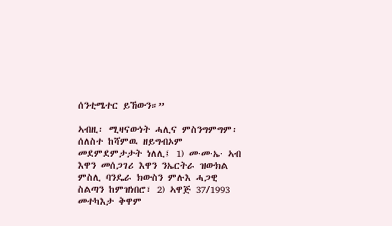ሰንቲሜተር ይኸውን።”

ኣብዚ፡ ሚዛናውነት ሓሊና ምስንግምግም፡ ሰለስተ ከሻምዉ ዘይግብኦም መደምደምታታት ነለሊ፤ 1) መ·መ·ኤ· ኣብ እዋን መሰጋገሪ እዋን ንኤርትራ ዝውክል ምስሊ ባንዴራ ክውስን ምሉእ ሓጋዊ ስልጣን ከምዝነበሮ፣ 2) ኣዋጅ 37/1993 መተካእታ ቅዋም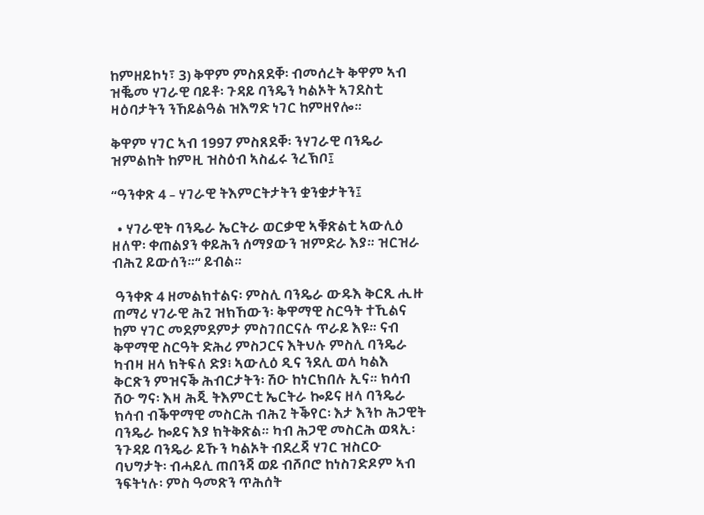ከምዘይኮነ፣ 3) ቅዋም ምስጸደቐ፡ ብመሰረት ቅዋም ኣብ ዝቘመ ሃገራዊ ባይቶ፡ ጉዳይ ባንዴን ካልኦት ኣገደስቲ ዛዕባታትን ንኸይልዓል ዝእግድ ነገር ከምዘየሎ።

ቅዋም ሃገር ኣብ 1997 ምስጸደቐ፡ ንሃገራዊ ባንዴራ ዝምልከት ከምዚ ዝስዕብ ኣስፊሩ ንረኽቦ፤

“ዓንቀጽ 4 – ሃገራዊ ትእምርትታትን ቋንቋታትን፤

  • ሃገራዊት ባንዴራ ኤርትራ ወርቃዊ ኣቑጽልቲ ኣውሊዕ ዘለዋ፡ ቀጠልያን ቀይሕን ሰማያውን ዝምድራ እያ። ዝርዝራ ብሕጊ ይውሰን።“ ይብል።

 ዓንቀጽ 4 ዘመልክተልና፡ ምስሊ ባንዴራ ውዱእ ቅርጺ ሒዙ ጠማሪ ሃገራዊ ሕጊ ዝክኸውን፡ ቅዋማዊ ስርዓት ተኺልና ከም ሃገር መደምደምታ ምስገበርናሉ ጥራይ እዩ። ናብ ቅዋማዊ ስርዓት ድሕሪ ምስጋርና እትህሉ ምስሊ ባንዴራ ካብዛ ዘላ ክትፍለ ድያ፧ ኣውሊዕ ዲና ንደሊ ወላ ካልእ ቅርጽን ምዝናቕ ሕብርታትን፡ ሽዑ ከነርክበሉ ኢና። ክሳብ ሽዑ ግና፡ እዛ ሕጂ ትእምርቲ ኤርትራ ኰይና ዘላ ባንዴራ ክሳብ ብቕዋማዊ መስርሕ ብሕጊ ትቕየር፡ እታ እንኮ ሕጋዊት ባንዴራ ኰይና እያ ክትቅጽል። ካብ ሕጋዊ መስርሕ ወጻኢ፡ ንጉዳይ ባንዴራ ይኹን ካልኦት ብደረጃ ሃገር ዝስርዑ ባህግታት፡ ብሓይሊ ጠበንጃ ወይ ብሾቦሮ ከነስገድዶም ኣብ ንፍትነሉ፡ ምስ ዓመጽን ጥሕሰት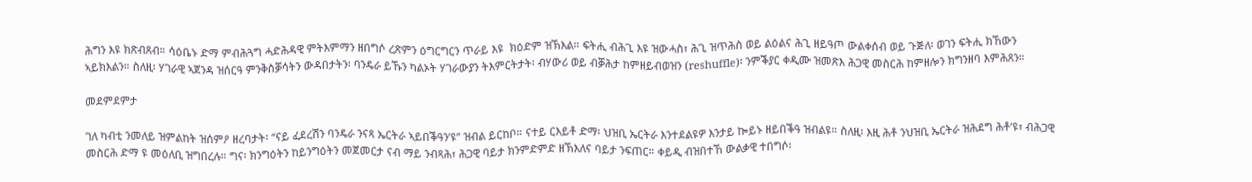ሕግን እዩ ክጽብጸብ። ሳዕቤኑ ድማ ምብሕጓግ ሓድሕዳዊ ምትእምማን ዘበግሶ ረጽምን ዕግርግርን ጥራይ እዩ  ክዕድም ዝኽእል። ፍትሒ ብሕጊ እዩ ዝውሓስ፣ ሕጊ ዝጥሕስ ወይ ልዕልና ሕጊ ዘይዓጦ ውልቀሰብ ወይ ጉጅለ፡ ወገን ፍትሒ ክኸውን ኣይክእልን። ስለዚ፡ ሃገራዊ ኣጀንዳ ዝሰርዓ ምንቅስቓሳትን ውዳበታትን፡ ባንዴራ ይኹን ካልኦት ሃገራውያን ትእምርትታት፡ ብሃውሪ ወይ ብቓሕታ ከምዘይብወዝን (reshuffle)፡ ንምቕያር ቀዲሙ ዝመጽእ ሕጋዊ መስርሕ ከምዘሎን ክግንዘባ እምሕጸን።

መደምደምታ

ገለ ካብቲ ንመለይ ዝምልከት ዝሰምዖ ዘረባታት፡ “ናይ ፈደረሽን ባንዴራ ንናጻ ኤርትራ ኣይበቕዓን’ዩ” ዝብል ይርከቦ። ናተይ ርእይቶ ድማ፡ ህዝቢ ኤርትራ እንተደልዩዎ እንታይ ኰይኑ ዘይበቕዓ ዝብልዩ። ስለዚ፡ እዚ ሕቶ ንህዝቢ ኤርትራ ዝሕደግ ሕቶ’ዩ፣ ብሕጋዊ መስርሕ ድማ ዩ መዕለቢ ዝግበረሉ። ግና፡ ክንግዕትን ከይንግዕትን መጀመርታ ናብ ማይ ንብጻሕ፣ ሕጋዊ ባይታ ክንምድምድ ዘኽእለና ባይታ ንፍጠር። ቀይዲ ብዝበተኸ ውልቃዊ ተበግሶ፡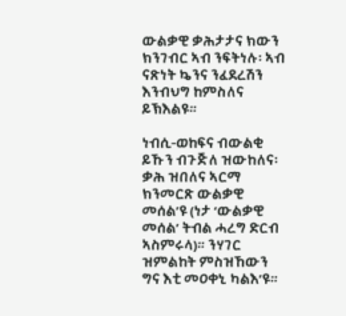ውልቃዊ ቃሕታታና ክውን ክንገብር ኣብ ንፍትነሉ፡ ኣብ ናጽነት ኴንና ንፈደረሽን እንብህግ ከምስለና ይኽእልዩ።

ነብሲ-ወከፍና ብውልቂ ይኹን ብጉጅለ ዝውከለና፡ ቃሕ ዝበለና ኣርማ ክንመርጽ ውልቃዊ መሰል’ዩ (ነታ ‘ውልቃዊ መሰል’ ትብል ሓረግ ድርብ ኣስምሩላ)። ንሃገር ዝምልከት ምስዝኸውን ግና እቲ መዐቀኒ ካልእ’ዩ።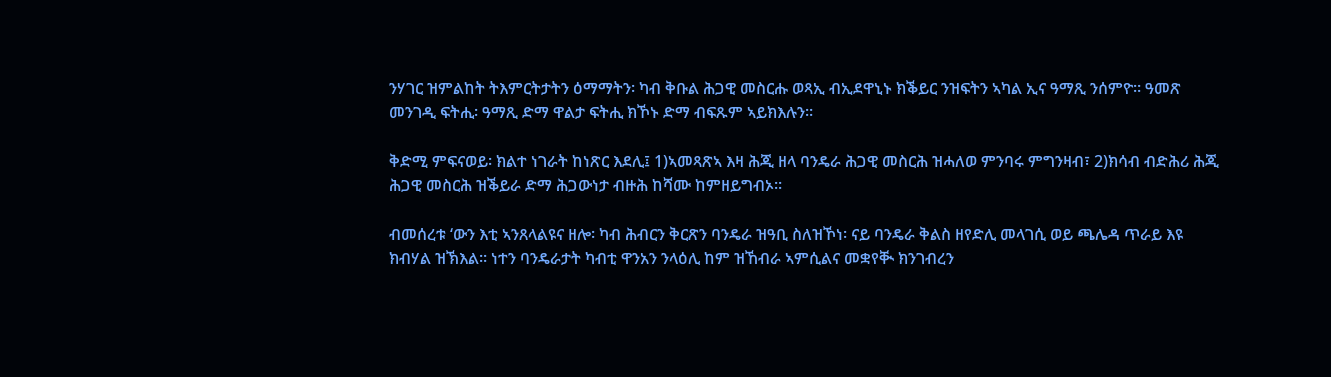ንሃገር ዝምልከት ትእምርትታትን ዕማማትን፡ ካብ ቅቡል ሕጋዊ መስርሑ ወጻኢ ብኢደዋኒኑ ክቕይር ንዝፍትን ኣካል ኢና ዓማጺ ንሰምዮ። ዓመጽ መንገዲ ፍትሒ፡ ዓማጺ ድማ ዋልታ ፍትሒ ክኾኑ ድማ ብፍጹም ኣይክእሉን።

ቅድሚ ምፍናወይ፡ ክልተ ነገራት ከነጽር እደሊ፤ 1)ኣመጻጽኣ እዛ ሕጂ ዘላ ባንዴራ ሕጋዊ መስርሕ ዝሓለወ ምንባሩ ምግንዛብ፣ 2)ክሳብ ብድሕሪ ሕጂ ሕጋዊ መስርሕ ዝቕይራ ድማ ሕጋውነታ ብዙሕ ከሻሙ ከምዘይግብኦ።

ብመሰረቱ ‘ውን እቲ ኣንጸላልዩና ዘሎ፡ ካብ ሕብርን ቅርጽን ባንዴራ ዝዓቢ ስለዝኾነ፡ ናይ ባንዴራ ቅልስ ዘየድሊ መላገሲ ወይ ጫሌዳ ጥራይ እዩ  ክብሃል ዝኽእል። ነተን ባንዴራታት ካብቲ ዋንአን ንላዕሊ ከም ዝኸብራ ኣምሲልና መቋየቚ ክንገብረን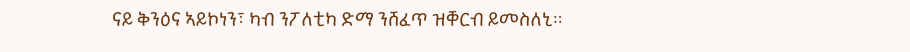ናይ ቅንዕና ኣይኮነን፣ ካብ ንፖለቲካ ድማ ንሸፈጥ ዝቐርብ ይመስለኒ።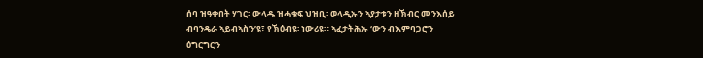ሰባ ዝዓቀበት ሃገር፡ ውላዱ ዝሓቁፍ ህዝቢ፡ ወላዲኡን ኣያታቱን ዘኽብር መንእሰይ ብባንዴራ ኣይብኣስን’ዩ፣ የኽዕብዩ፡ ነውሪዩ። ኣፈታትሕኡ ‘ውን ብእምባጋሮን ዕግርግርን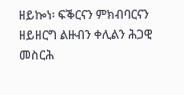ዘይኰነ፡ ፍቕርናን ምክብባርናን ዘይዘርግ ልዙብን ቀሊልን ሕጋዊ መስርሕ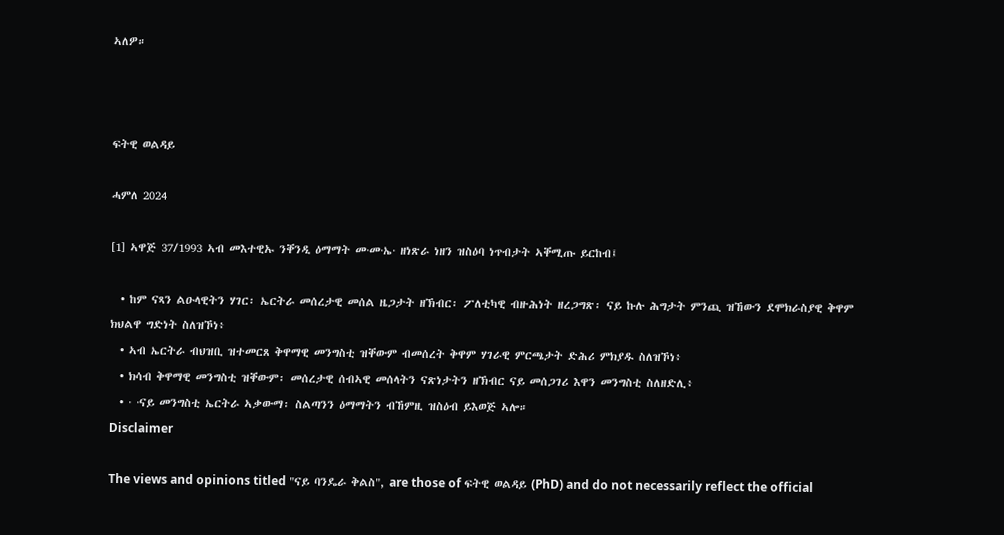ኣለዎ።



ፍትዊ ወልዳይ

ሓምለ 2024

[1] ኣዋጅ 37/1993 ኣብ መእተዊኡ ንቐንዲ ዕማማት መ·መ·ኤ· ዘነጽራ ነዘን ዝስዕባ ነጥብታት ኣቐሚጡ ይርከብ፤

  • ከም ናጻን ልዑላዊትን ሃገር፡ ኤርትራ መሰረታዊ መሰል ዜጋታት ዘኽብር፡ ፖለቲካዊ ብዙሕነት ዘረጋግጽ፡ ናይ ኩሉ ሕግታት ምንጪ ዝኸውን ደሞክራስያዊ ቅዋም ክህልዋ ግድነት ስለዝኾነ፥
  • ኣብ ኤርትራ ብህዝቢ ዝተመርጸ ቅዋማዊ መንግስቲ ዝቐውም ብመሰረት ቅዋም ሃገራዊ ምርጫታት ድሕሪ ምክያዱ ስለዝኾነ፥
  • ክሳብ ቅዋማዊ መንግስቲ ዝቐውም፡ መሰረታዊ ሰብኣዊ መሰላትን ናጽነታትን ዘኽብር ናይ መሰጋገሪ እዋን መንግስቲ ስለዘድሊ፥
  • · ·ናይ መንግስቲ ኤርትራ ኣቃውማ፡ ስልጣንን ዕማማትን ብኸምዚ ዝስዕብ ይእወጅ ኣሎ።
Disclaimer

The views and opinions titled "ናይ ባንዴራ ቅልስ", are those of ፍትዊ ወልዳይ (PhD) and do not necessarily reflect the official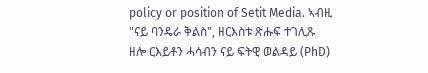policy or position of Setit Media. ኣብዚ "ናይ ባንዴራ ቅልስ", ዘርእስቱ ጽሑፍ ተገሊጹ ዘሎ ርእይቶን ሓሳብን ናይ ፍትዊ ወልዳይ (PhD)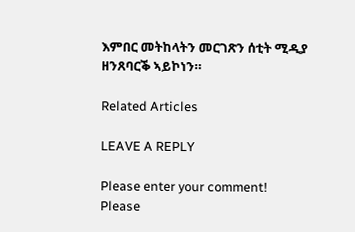እምበር መትከላትን መርገጽን ሰቲት ሚዲያ ዘንጸባርቕ ኣይኮነን።

Related Articles

LEAVE A REPLY

Please enter your comment!
Please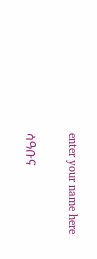enter your name here

ሳዓቡና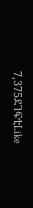7,375ደገፍቲLike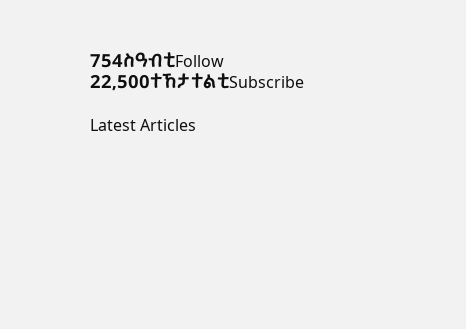754ስዓብቲFollow
22,500ተኸታተልቲSubscribe

Latest Articles